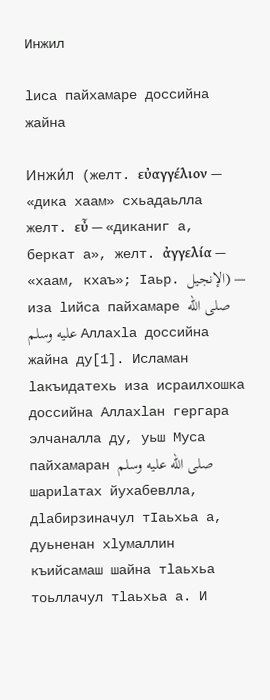Инжил

ӏиса пайхамаре доссийна жайна

Инжи́л (желт. εὐαγγέλιον — «дика хаам» схьадаьлла желт. εὖ — «диканиг а, беркат а», желт. ἀγγελία — «хаам, кхаъ»; Ӏаьр. الإنجيل) — иза ӏийса пайхамаре صلى الله عليه وسلم Аллахӏа доссийна жайна ду[1]. Исламан ӏакъидатехь иза исраилхошка доссийна Аллахӏан гергара элчаналла ду, уьш Муса пайхамаран صلى الله عليه وسلم шариӏатах йухабевлла, дӏабирзиначул тӀаьхьа а, дуьненан хӏумаллин къийсамаш шайна тӏаьхьа тоьллачул тӏаьхьа а. И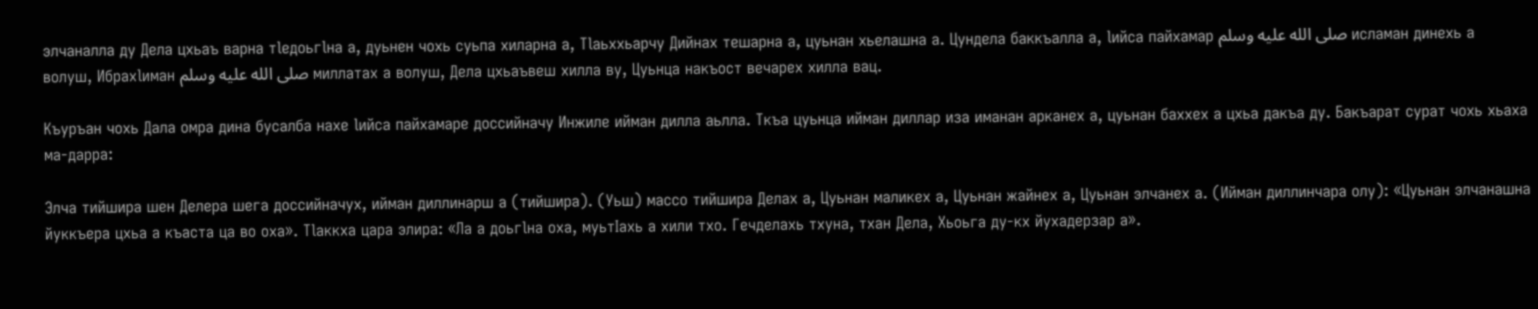элчаналла ду Дела цхьаъ варна тӏедоьгӏна а, дуьнен чохь суьпа хиларна а, Тӏаьххьарчу Дийнах тешарна а, цуьнан хьелашна а. Цундела баккъалла а, ӏийса пайхамар صلى الله عليه وسلم исламан динехь а волуш, Ибрахӏиман صلى الله عليه وسلم миллатах а волуш, Дела цхьаъвеш хилла ву, Цуьнца накъост вечарех хилла вац.

Къуръан чохь Дала омра дина бусалба нахе ӏийса пайхамаре доссийначу Инжиле ийман дилла аьлла. Ткъа цуьнца ийман диллар иза иманан арканех а, цуьнан баххех а цхьа дакъа ду. Бакъарат сурат чохь хьаха ма-дарра:

Элча тийшира шен Делера шега доссийначух‚ ийман диллинарш а (тийшира). (Уьш) массо тийшира Делах а‚ Цуьнан маликех а‚ Цуьнан жайнех а‚ Цуьнан элчанех а. (Ийман диллинчара олу): «Цуьнан элчанашна йуккъера цхьа а къаста ца во оха». Тӏаккха цара элира: «Ла а доьгӏна оха‚ муьтӀахь а хили тхо. Гечделахь тхуна‚ тхан Дела‚ Хьоьга ду-кх йухадерзар а».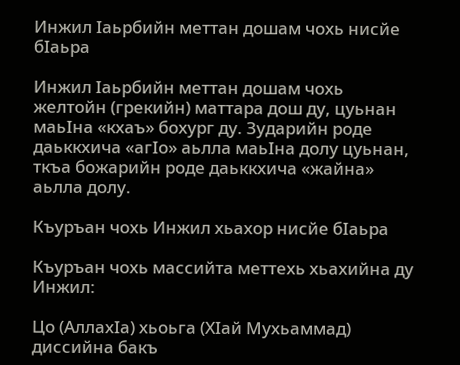Инжил Ӏаьрбийн меттан дошам чохь нисйе бӀаьра

Инжил Ӏаьрбийн меттан дошам чохь желтойн (грекийн) маттара дош ду, цуьнан маьӏна «кхаъ» бохург ду. Зударийн роде даьккхича «агӏо» аьлла маьӏна долу цуьнан, ткъа божарийн роде даьккхича «жайна» аьлла долу.

Къуръан чохь Инжил хьахор нисйе бӀаьра

Къуръан чохь массийта меттехь хьахийна ду Инжил:

Цо (Аллахӏа) хьоьга (Хӏай Мухьаммад) диссийна бакъ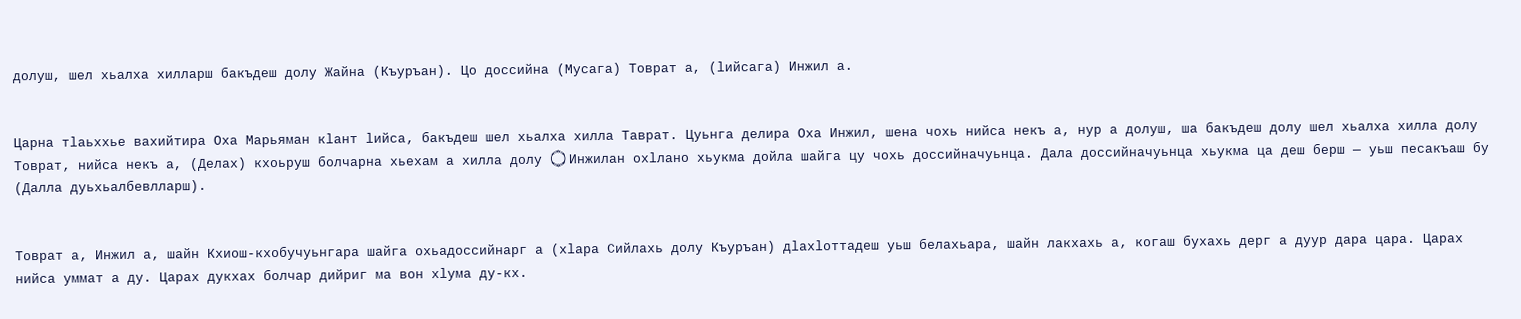долуш, шел хьалха хилларш бакъдеш долу Жайна (Къуръан). Цо доссийна (Мусага) Товрат а, (ӏийсага) Инжил а.


Царна тӏаьххье вахийтира Оха Марьяман кӏант ӏийса‚ бакъдеш шел хьалха хилла Таврат. Цуьнга делира Оха Инжил‚ шена чохь нийса некъ а‚ нур а долуш‚ ша бакъдеш долу шел хьалха хилла долу Товрат‚ нийса некъ а, (Делах) кхоьруш болчарна хьехам а хилла долу ۝ Инжилан охӏлано хьукма дойла шайга цу чохь доссийначуьнца. Дала доссийначуьнца хьукма ца деш берш — уьш песакъаш бу (Далла дуьхьалбевлларш).


Товрат а‚ Инжил а‚ шайн Кхиош-кхобучуьнгара шайга охьадоссийнарг а (хӏара Сийлахь долу Къуръан) дӏахӏоттадеш уьш белахьара‚ шайн лакхахь а‚ когаш бухахь дерг а дуур дара цара. Царах нийса уммат а ду. Царах дукхах болчар дийриг ма вон хӏума ду-кх.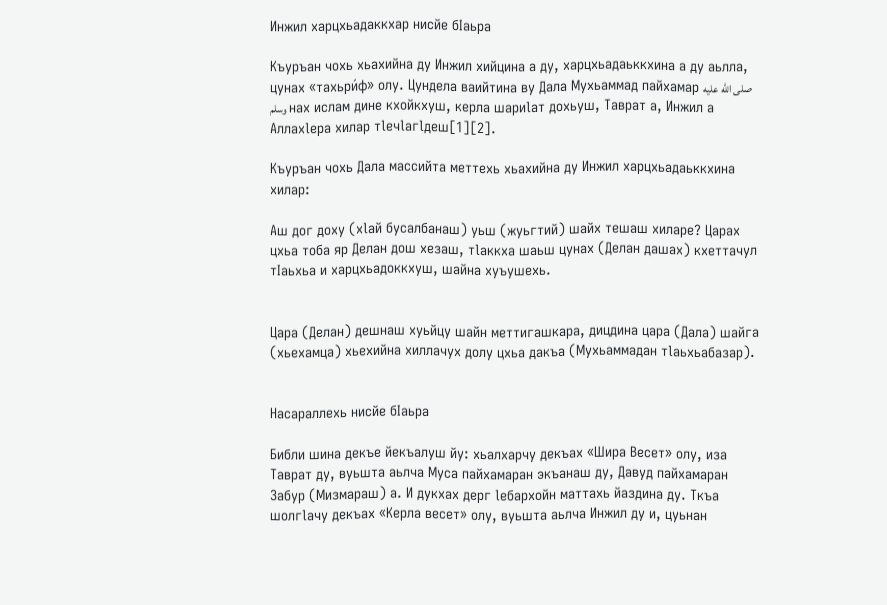Инжил харцхьадаккхар нисйе бӀаьра

Къуръан чохь хьахийна ду Инжил хийцина а ду, харцхьадаьккхина а ду аьлла, цунах «тахьри́ф» олу. Цундела ваийтина ву Дала Мухьаммад пайхамар صلى الله عليه وسلم нах ислам дине кхойкхуш, керла шариӏат дохьуш, Таврат а, Инжил а Аллахӏера хилар тӏечӏагӏдеш[1][2].

Къуръан чохь Дала массийта меттехь хьахийна ду Инжил харцхьадаьккхина хилар:

Аш дог доху (хӏай бусалбанаш) уьш (жуьгтий) шайх тешаш хиларе? Царах цхьа тоба яр Делан дош хезаш‚ тӏаккха шаьш цунах (Делан дашах) кхеттачул тӀаьхьа и харцхьадоккхуш‚ шайна хуъушехь.


Цара (Делан) дешнаш хуьйцу шайн меттигашкара, дицдина цара (Дала) шайга (хьехамца) хьехийна хиллачух долу цхьа дакъа (Мухьаммадан тӏаьхьабазар).


Насараллехь нисйе бӀаьра

Библи шина декъе йекъалуш йу: хьалхарчу декъах «Шира Весет» олу, иза Таврат ду, вуьшта аьлча Муса пайхамаран экъанаш ду, Давуд пайхамаран Забур (Мизмараш) а. И дукхах дерг ӏебархойн маттахь йаздина ду. Ткъа шолгӏачу декъах «Керла весет» олу, вуьшта аьлча Инжил ду и, цуьнан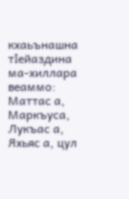кхаьънашна тӏейаздина ма-хиллара веаммо: Маттас а, Маркъуса, Лукъас а, Яхьяс а, цул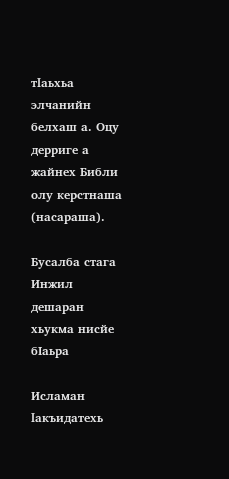тӏаьхьа элчанийн белхаш а. Оцу дерриге а жайнех Библи олу керстнаша (насараша).

Бусалба стага Инжил дешаран хьукма нисйе бӀаьра

Исламан ӏакъидатехь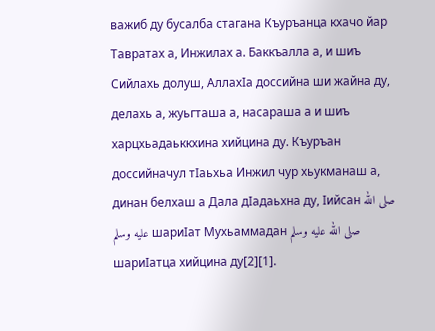важиб ду бусалба стагана Къуръанца кхачо йар Тавратах а, Инжилах а. Баккъалла а, и шиъ Сийлахь долуш, Аллахӏа доссийна ши жайна ду, делахь а, жуьгташа а, насараша а и шиъ харцхьадаьккхина хийцина ду. Къуръан доссийначул тӀаьхьа Инжил чур хьукманаш а, динан белхаш а Дала дӏадаьхна ду, Ӏийсан صلى الله عليه وسلم шариӏат Мухьаммадан صلى الله عليه وسلم шариӏатца хийцина ду[2][1].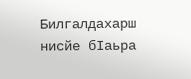Билгалдахарш нисйе бӀаьра